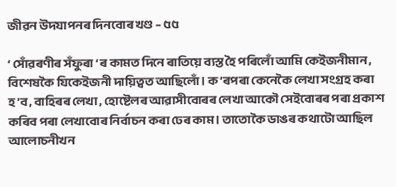জীৱন উদযাপনৰ দিনবোৰ খণ্ড – ৫৫

‘ সোঁৱৰণীৰ সঁফুৰা ‘ ৰ কামত দিনে ৰাতিয়ে ব্যস্ত হৈ পৰিলোঁ আমি কেইজনীমান , বিশেষকৈ যিকেইজনী দায়িত্বত আছিলোঁ । ক’ৰপৰা কেনেকৈ লেখা সংগ্ৰহ কৰা হ’ব , বাহিৰৰ লেখা , হোষ্টেলৰ আৱাসীবোৰৰ লেখা আকৌ সেইবোৰৰ পৰা প্ৰকাশ কৰিব পৰা লেখাবোৰ নিৰ্বাচন কৰা ঢেৰ কাম । তাতোকৈ ডাঙৰ কথাটো আছিল আলোচনীখন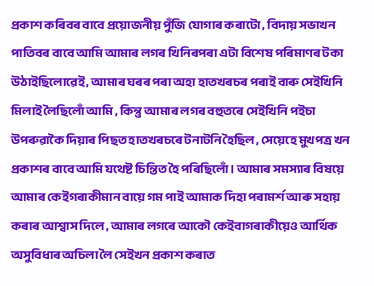প্ৰকাশ কৰিবৰ বাবে প্ৰয়োজনীয় পুঁজি যোগাৰ কৰাটো , বিদায় সভাখন পাতিবৰ বাবে আমি আমাৰ লগৰ খিনিৰপৰা এটা বিশেষ পৰিমাণৰ টকা উঠাইছিলোৱেই , আমাৰ ঘৰৰ পৰা অহা হাতখৰচৰ পৰাই বাৰু সেইখিনি মিলাই লৈছিলোঁ আমি , কিন্তু আমাৰ লগৰ বহুতৰে সেইখিনি পইচা উপৰুৱাকৈ দিয়াৰ পিছত হাতখৰচৰে টনাটনি হৈছিল , সেয়েহে মুখপত্ৰ খন প্ৰকাশৰ বাবে আমি যথেষ্ট চিন্তিত হৈ পৰিছিলোঁ । আমাৰ সমস্যাৰ বিষয়ে আমাৰ কেইগৰাকীমান বায়ে গম পাই আমাক দিহা পৰামৰ্শ আৰু সহায় কৰাৰ আশ্বাস দিলে , আমাৰ লগৰে আকৌ কেইবাগৰাকীয়েও আৰ্থিক অসুবিধাৰ অচিলা লৈ সেইখন প্ৰকাশ কৰাত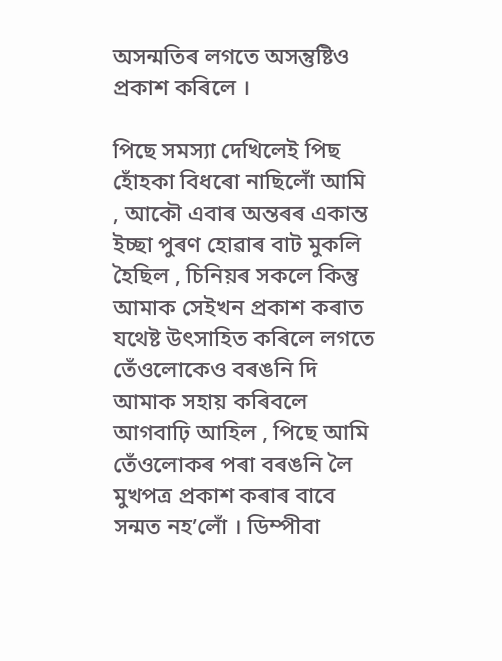অসন্মতিৰ লগতে অসন্তুষ্টিও প্ৰকাশ কৰিলে ।

পিছে সমস্যা দেখিলেই পিছ হোঁহকা বিধৰো নাছিলোঁ আমি , আকৌ এবাৰ অন্তৰৰ একান্ত ইচ্ছা পুৰণ হোৱাৰ বাট মুকলি হৈছিল , চিনিয়ৰ সকলে কিন্তু আমাক সেইখন প্ৰকাশ কৰাত যথেষ্ট উৎসাহিত কৰিলে লগতে তেঁওলোকেও বৰঙনি দি আমাক সহায় কৰিবলে আগবাঢ়ি আহিল , পিছে আমি তেঁওলোকৰ পৰা বৰঙনি লৈ মুখপত্ৰ প্ৰকাশ কৰাৰ বাবে সন্মত নহ’লোঁ । ডিম্পীবা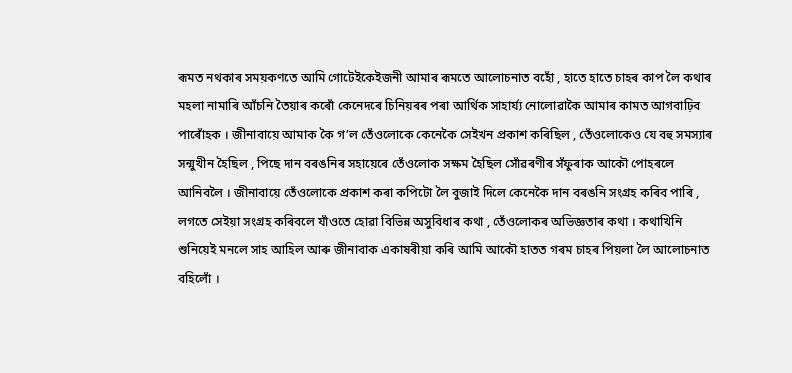ৰূমত নথকাৰ সময়কণতে আমি গোটেইকেইজনী আমাৰ ৰূমতে আলোচনাত বহোঁ , হাতে হাতে চাহৰ কাপ লৈ কথাৰ মহলা নামাৰি আঁচনি তৈয়াৰ কৰোঁ কেনেদৰে চিনিয়ৰৰ পৰা আৰ্থিক সাহাৰ্য্য নোলোৱাকৈ আমাৰ কামত আগবাঢ়িব পাৰোঁহক । জীনাবায়ে আমাক কৈ গ’ল তেঁওলোকে কেনেকৈ সেইখন প্ৰকাশ কৰিছিল , তেঁওলোকেও যে বহু সমস্যাৰ সন্মুখীন হৈছিল , পিছে দান বৰঙনিৰ সহায়েৰে তেঁওলোক সক্ষম হৈছিল সোঁৱৰণীৰ সঁফুৰাক আকৌ পোহৰলে আনিবলৈ । জীনাবায়ে তেঁওলোকে প্ৰকাশ কৰা কপিটো লৈ বুজাই দিলে কেনেকৈ দান বৰঙনি সংগ্ৰহ কৰিব পাৰি , লগতে সেইয়া সংগ্ৰহ কৰিবলে যাঁওতে হোৱা বিভিন্ন অসুবিধাৰ কথা , তেঁওলোকৰ অভিজ্ঞতাৰ কথা । কথাখিনি শুনিয়েই মনলে সাহ আহিল আৰু জীনাবাক একাষৰীয়া কৰি আমি আকৌ হাতত গৰম চাহৰ পিয়লা লৈ আলোচনাত বহিলোঁ ।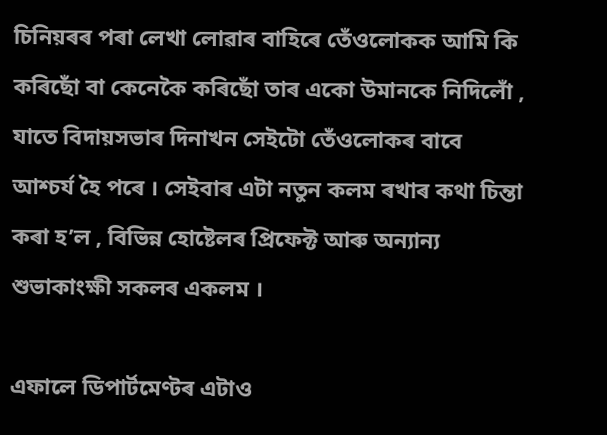চিনিয়ৰৰ পৰা লেখা লোৱাৰ বাহিৰে তেঁওলোকক আমি কি কৰিছোঁ বা কেনেকৈ কৰিছোঁ তাৰ একো উমানকে নিদিলোঁ , যাতে বিদায়সভাৰ দিনাখন সেইটো তেঁওলোকৰ বাবে আশ্চৰ্য হৈ পৰে । সেইবাৰ এটা নতুন কলম ৰখাৰ কথা চিন্তা কৰা হ’ল , বিভিন্ন হোষ্টেলৰ প্ৰিফেক্ট আৰু অন্যান্য শুভাকাংক্ষী সকলৰ একলম ।

এফালে ডিপাৰ্টমেণ্টৰ এটাও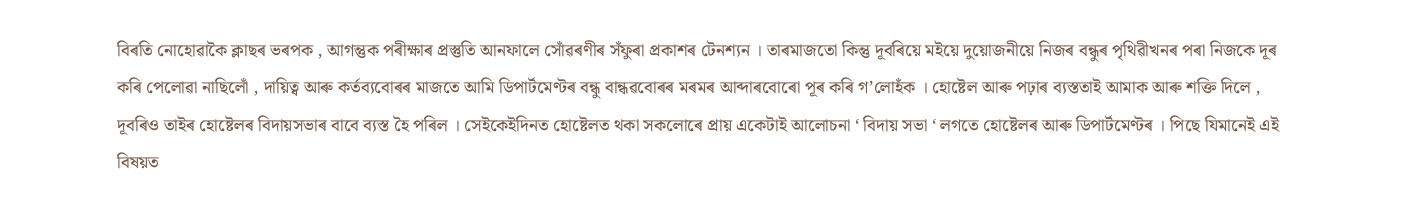বিৰতি নোহোৱাকৈ ক্লাছৰ ভৰপক , আগন্তুক পৰীক্ষাৰ প্ৰস্তুতি আনফালে সোঁৱৰণীৰ সঁফুৰা প্ৰকাশৰ টেনশ্যন । তাৰমাজতো কিন্তু দূবৰিয়ে মইয়ে দুয়োজনীয়ে নিজৰ বন্ধুৰ পৃথিৱীখনৰ পৰা নিজকে দূৰ কৰি পেলোৱা নাছিলোঁ , দায়িত্ব আৰু কৰ্তব্যবোৰৰ মাজতে আমি ডিপাৰ্টমেণ্টৰ বন্ধু বান্ধৱবোৰৰ মৰমৰ আব্দাৰবোৰো পূৰ কৰি গ’লোহঁক । হোষ্টেল আৰু পঢ়াৰ ব্যস্ততাই আমাক আৰু শক্তি দিলে , দূবৰিও তাইৰ হোষ্টেলৰ বিদায়সভাৰ বাবে ব্যস্ত হৈ পৰিল । সেইকেইদিনত হোষ্টেলত থকা সকলোৰে প্ৰায় একেটাই আলোচনা ‘ বিদায় সভা ‘ লগতে হোষ্টেলৰ আৰু ডিপাৰ্টমেণ্টৰ । পিছে যিমানেই এই বিষয়ত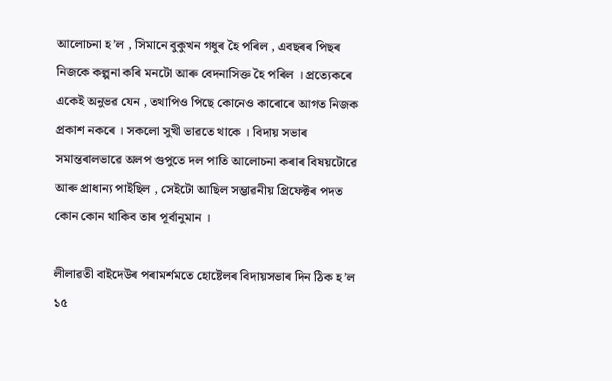আলোচনা হ’ল , সিমানে বুকুখন গধুৰ হৈ পৰিল , এবছৰৰ পিছৰ নিজকে কল্পনা কৰি মনটো আৰু বেদনাসিক্ত হৈ পৰিল । প্ৰত্যেকৰে একেই অনুভৱ যেন , তথাপিও পিছে কোনেও কাৰোৰে আগত নিজক প্ৰকাশ নকৰে । সকলো সুখী ভাৱতে থাকে । বিদায় সভাৰ সমান্তৰালভাৱে অলপ গুপুতে দল পাতি আলোচনা কৰাৰ বিষয়টোৱে আৰু প্ৰাধান্য পাইছিল , সেইটো আছিল সম্ভাৱনীয় প্ৰিফেক্টৰ পদত কোন কোন থাকিব তাৰ পূৰ্বানুমান ।

লীলাৱতী বাইদেউৰ পৰামৰ্শমতে হোষ্টেলৰ বিদায়সভাৰ দিন ঠিক হ’ল ১৫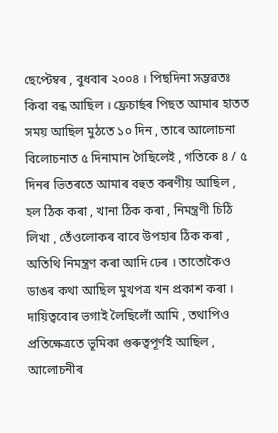ছেপ্টেম্বৰ , বুধবাৰ ২০০৪ । পিছদিনা সম্ভৱতঃ কিবা বন্ধ আছিল । ফ্ৰেচাৰ্ছৰ পিছত আমাৰ হাতত সময় আছিল মুঠতে ১০ দিন , তাৰে আলোচনা বিলোচনাত ৫ দিনামান গৈছিলেই , গতিকে ৪ / ৫ দিনৰ ভিতৰতে আমাৰ বহুত কৰণীয় আছিল , হল ঠিক কৰা , খানা ঠিক কৰা , নিমন্ত্ৰণী চিঠি লিখা , তেঁওলোকৰ বাবে উপহাৰ ঠিক কৰা , অতিথি নিমন্ত্ৰণ কৰা আদি ঢেৰ । তাতোকৈও ডাঙৰ কথা আছিল মুখপত্ৰ খন প্ৰকাশ কৰা । দায়িত্ববোৰ ভগাই লৈছিলোঁ আমি , তথাপিও প্ৰতিক্ষেত্ৰতে ভূমিকা গুৰুত্বপূৰ্ণই আছিল , আলোচনীৰ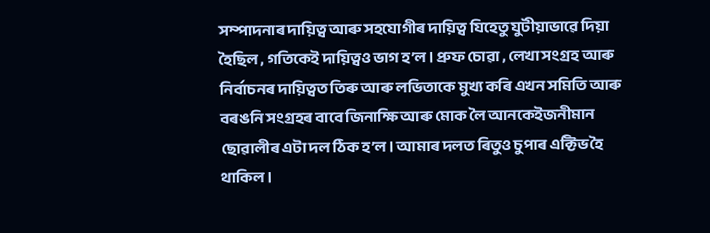সম্পাদনাৰ দায়িত্ব আৰু সহযোগীৰ দায়িত্ব যিহেতু যুটীয়াভাৱে দিয়া হৈছিল , গতিকেই দায়িত্বও ভাগ হ’ল । প্ৰুফ চোৱা , লেখা সংগ্ৰহ আৰু নিৰ্বাচনৰ দায়িত্বত তিৰু আৰু লভিতাকে মুখ্য কৰি এখন সমিতি আৰু বৰঙনি সংগ্ৰহৰ বাবে জিনাক্ষি আৰু মোক লৈ আনকেইজনীমান ছোৱালীৰ এটা দল ঠিক হ’ল । আমাৰ দলত ৰিতুও চুপাৰ এক্টিভ হৈ থাকিল ।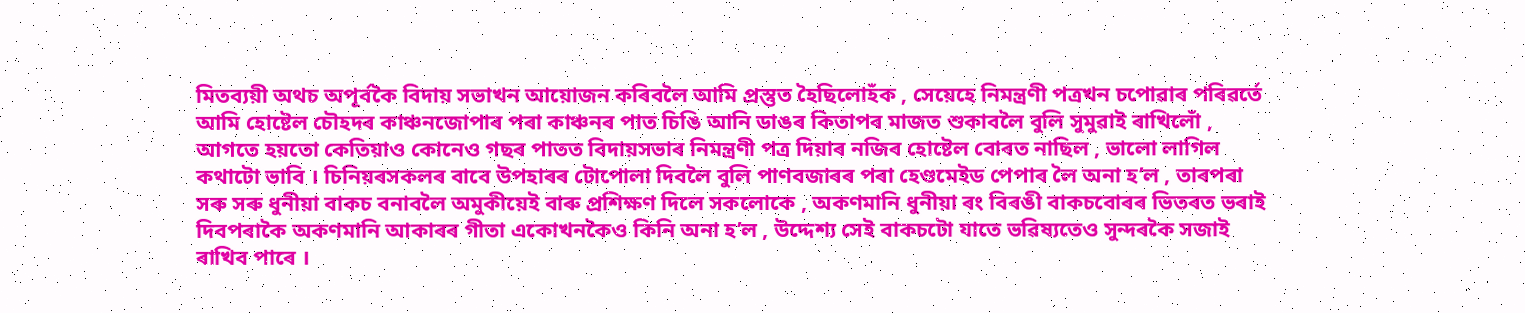মিতব্যয়ী অথচ অপূৰ্বকৈ বিদায় সভাখন আয়োজন কৰিবলৈ আমি প্ৰস্তুত হৈছিলোহঁক , সেয়েহে নিমন্ত্ৰণী পত্ৰখন চপোৱাৰ পৰিৱৰ্তে আমি হোষ্টেল চৌহদৰ কাঞ্চনজোপাৰ পৰা কাঞ্চনৰ পাত চিঙি আনি ডাঙৰ কিতাপৰ মাজত শুকাবলৈ বুলি সুমুৱাই ৰাখিলোঁ , আগতে হয়তো কেতিয়াও কোনেও গছৰ পাতত বিদায়সভাৰ নিমন্ত্ৰণী পত্ৰ দিয়াৰ নজিৰ হোষ্টেল বোৰত নাছিল , ভালো লাগিল কথাটো ভাবি । চিনিয়ৰসকলৰ বাবে উপহাৰৰ টোপোলা দিবলৈ বুলি পাণবজাৰৰ পৰা হেণ্ডমেইড পেপাৰ লৈ অনা হ’ল , তাৰপৰা সৰু সৰু ধুনীয়া বাকচ বনাবলৈ অমুকীয়েই বাৰু প্ৰশিক্ষণ দিলে সকলোকে , অকণমানি ধুনীয়া ৰং বিৰঙী বাকচবোৰৰ ভিতৰত ভৰাই দিবপৰাকৈ অকণমানি আকাৰৰ গীতা একোখনকৈও কিনি অনা হ’ল , উদ্দেশ্য সেই বাকচটো যাতে ভৱিষ্যতেও সুন্দৰকৈ সজাই ৰাখিব পাৰে ।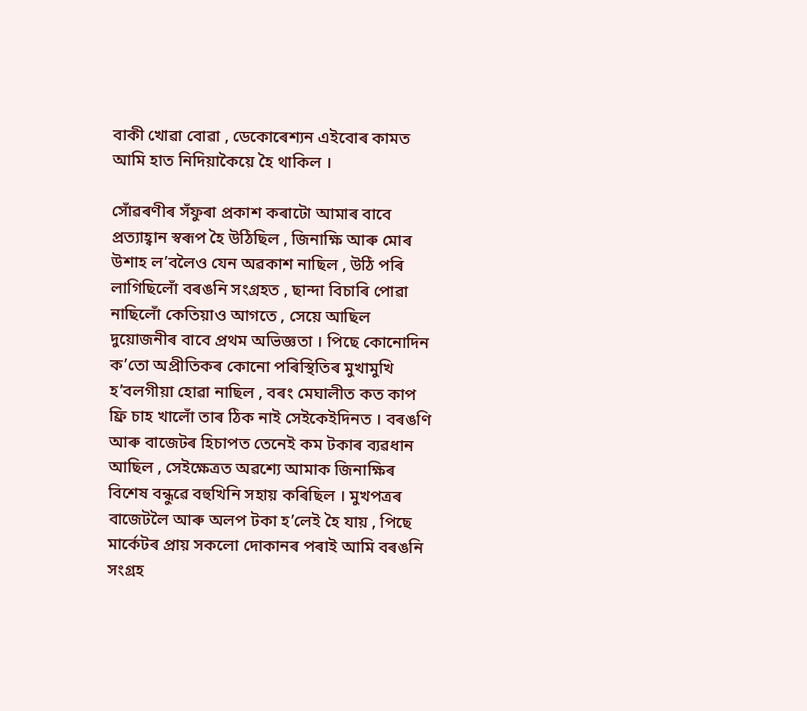বাকী খোৱা বোৱা , ডেকোৰেশ্যন এইবোৰ কামত আমি হাত নিদিয়াকৈয়ে হৈ থাকিল ।

সোঁৱৰণীৰ সঁফুৰা প্ৰকাশ কৰাটো আমাৰ বাবে প্ৰত্যাহ্বান স্বৰূপ হৈ উঠিছিল , জিনাক্ষি আৰু মোৰ উশাহ ল’বলৈও যেন অৱকাশ নাছিল , উঠি পৰি লাগিছিলোঁ বৰঙনি সংগ্ৰহত , ছান্দা বিচাৰি পোৱা নাছিলোঁ কেতিয়াও আগতে , সেয়ে আছিল দুয়োজনীৰ বাবে প্ৰথম অভিজ্ঞতা । পিছে কোনোদিন ক’তো অপ্ৰীতিকৰ কোনো পৰিস্থিতিৰ মুখামুখি হ’বলগীয়া হোৱা নাছিল , বৰং মেঘালীত কত কাপ ফ্ৰি চাহ খালোঁ তাৰ ঠিক নাই সেইকেইদিনত । বৰঙণি আৰু বাজেটৰ হিচাপত তেনেই কম টকাৰ ব্যৱধান আছিল , সেইক্ষেত্ৰত অৱশ্যে আমাক জিনাক্ষিৰ বিশেষ বন্ধুৱে বহুখিনি সহায় কৰিছিল । মুখপত্ৰৰ বাজেটলৈ আৰু অলপ টকা হ’লেই হৈ যায় , পিছে মাৰ্কেটৰ প্ৰায় সকলো দোকানৰ পৰাই আমি বৰঙনি সংগ্ৰহ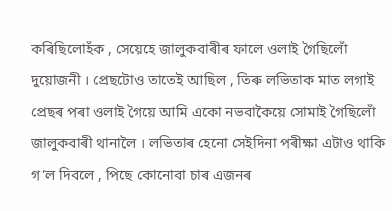কৰিছিলোহঁক , সেয়েহে জালুকবাৰীৰ ফালে ওলাই গৈছিলোঁ দুয়োজনী । প্ৰেছটোও তাতেই আছিল , তিৰু লভিতাক মাত লগাই প্ৰেছৰ পৰা ওলাই গৈয়ে আমি একো নভবাকৈয়ে সোমাই গৈছিলোঁ জালুকবাৰী থানালৈ । লভিতাৰ হেনো সেইদিনা পৰীক্ষা এটাও থাকি গ’ল দিবলে , পিছে কোনোবা চাৰ এজনৰ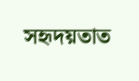সহৃদয়তাত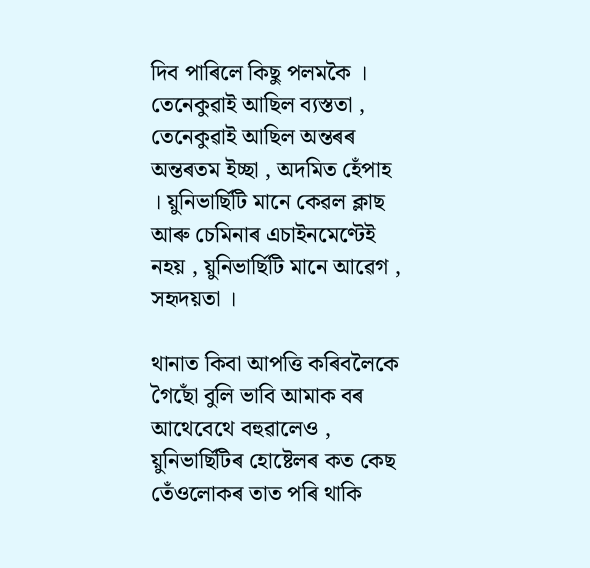দিব পাৰিলে কিছু পলমকৈ । তেনেকুৱাই আছিল ব্যস্ততা , তেনেকুৱাই আছিল অন্তৰৰ অন্তৰতম ইচ্ছা , অদমিত হেঁপাহ । য়ুনিভাৰ্ছিটি মানে কেৱল ক্লাছ আৰু চেমিনাৰ এচাইনমেণ্টেই নহয় , য়ুনিভাৰ্ছিটি মানে আৱেগ , সহৃদয়তা ।

থানাত কিবা আপত্তি কৰিবলৈকে গৈছোঁ বুলি ভাবি আমাক বৰ আথেবেথে বহুৱালেও , য়ুনিভাৰ্ছিটিৰ হোষ্টেলৰ কত কেছ তেঁওলোকৰ তাত পৰি থাকি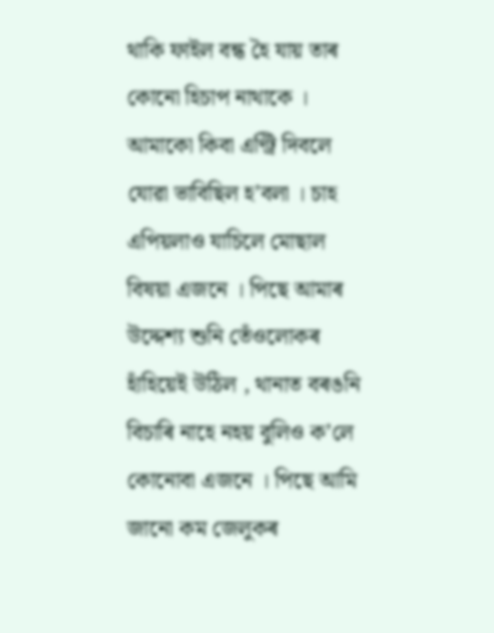থাকি ফাইল বন্ধ হৈ যায় তাৰ কোনো হিচাপ নাথাকে । আমাকো কিবা এণ্ট্ৰি দিবলে যোৱা ভাবিছিল হ’বলা । চাহ এপিয়লাও যাচিলে মোছাল বিষয়া এজনে । পিছে আমাৰ উদ্দেশ্য শুনি তেঁওলোকৰ হাঁহিয়েই উঠিল , থানাত বৰঙনি বিচাৰি নাহে নহয় বুলিও ক’লে কোনোবা এজনে । পিছে আমি জানো কম জেলুকৰ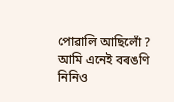পোৱালি আছিলোঁ ? আমি এনেই বৰঙণি নিনিও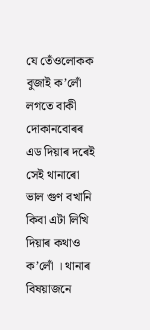যে তেঁওলোকক বুজাই ক’লোঁ লগতে বাকী দোকানবোৰৰ এড দিয়াৰ দৰেই সেই থানাৰো ভাল গুণ বখানি কিবা এটা লিখি দিয়াৰ কথাও ক’লোঁ । থানাৰ বিষয়াজনে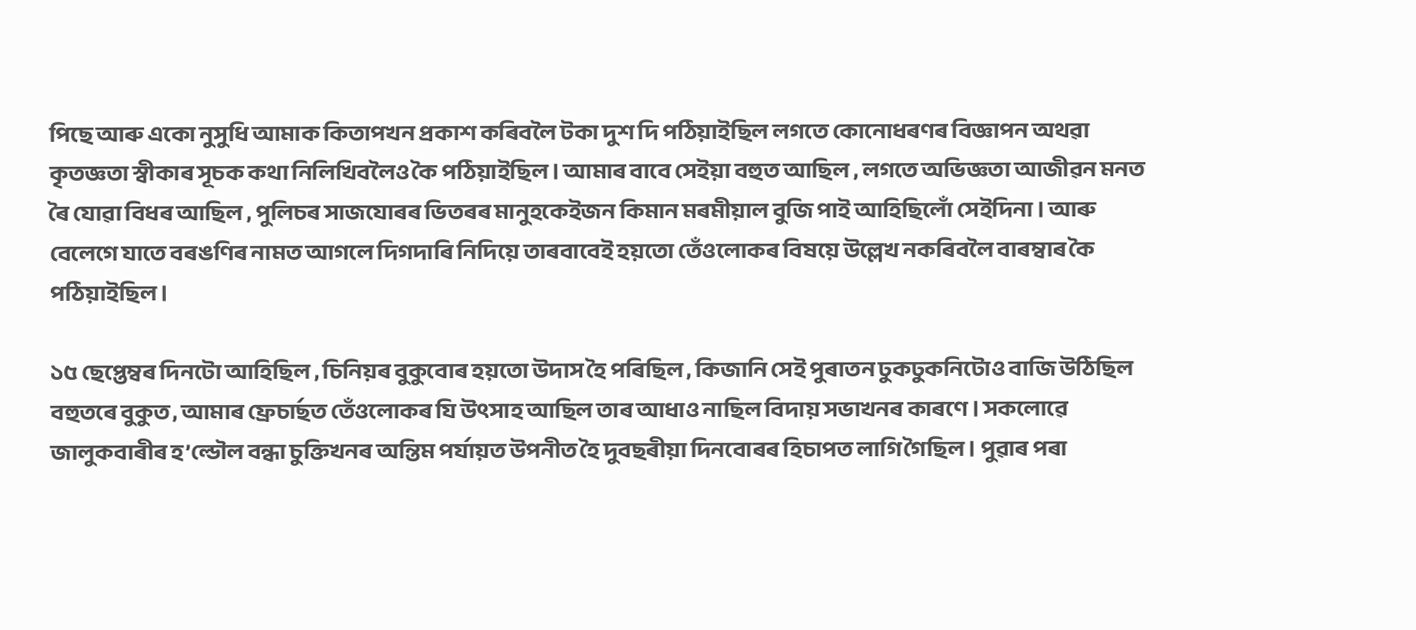পিছে আৰু একো নুসুধি আমাক কিতাপখন প্ৰকাশ কৰিবলৈ টকা দুশ দি পঠিয়াইছিল লগতে কোনোধৰণৰ বিজ্ঞাপন অথৱা কৃতজ্ঞতা স্বীকাৰ সূচক কথা নিলিখিবলৈও কৈ পঠিয়াইছিল । আমাৰ বাবে সেইয়া বহুত আছিল , লগতে অভিজ্ঞতা আজীৱন মনত ৰৈ যোৱা বিধৰ আছিল , পুলিচৰ সাজযোৰৰ ভিতৰৰ মানুহকেইজন কিমান মৰমীয়াল বুজি পাই আহিছিলোঁ সেইদিনা । আৰু বেলেগে যাতে বৰঙণিৰ নামত আগলে দিগদাৰি নিদিয়ে তাৰবাবেই হয়তো তেঁওলোকৰ বিষয়ে উল্লেখ নকৰিবলৈ বাৰম্বাৰ কৈ পঠিয়াইছিল ।

১৫ ছেপ্তেম্বৰ দিনটো আহিছিল , চিনিয়ৰ বুকুবোৰ হয়তো উদাস হৈ পৰিছিল , কিজানি সেই পুৰাতন ঢুকঢুকনিটোও বাজি উঠিছিল বহুতৰে বুকুত , আমাৰ ফ্ৰেচাৰ্ছত তেঁওলোকৰ যি উৎসাহ আছিল তাৰ আধাও নাছিল বিদায় সভাখনৰ কাৰণে । সকলোৱে জালুকবাৰীৰ হ’ল্ডৌল বন্ধা চুক্তিখনৰ অন্তিম পৰ্যায়ত উপনীত হৈ দুবছৰীয়া দিনবোৰৰ হিচাপত লাগি গৈছিল । পুৱাৰ পৰা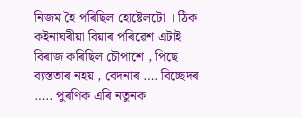নিজম হৈ পৰিছিল হোষ্টেলটো । ঠিক কইনাঘৰীয়া বিয়াৰ পৰিৱেশ এটাই বিৰাজ কৰিছিল চৌপাশে , পিছে ব্যস্ততাৰ নহয় , বেদনাৰ …. বিচ্ছেদৰ ….. পুৰণিক এৰি নতুনক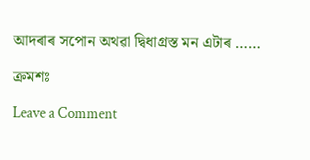আদৰাৰ সপোন অথৱা দ্বিধাগ্ৰস্ত মন এটাৰ ……

ক্ৰমশঃ

Leave a Comment